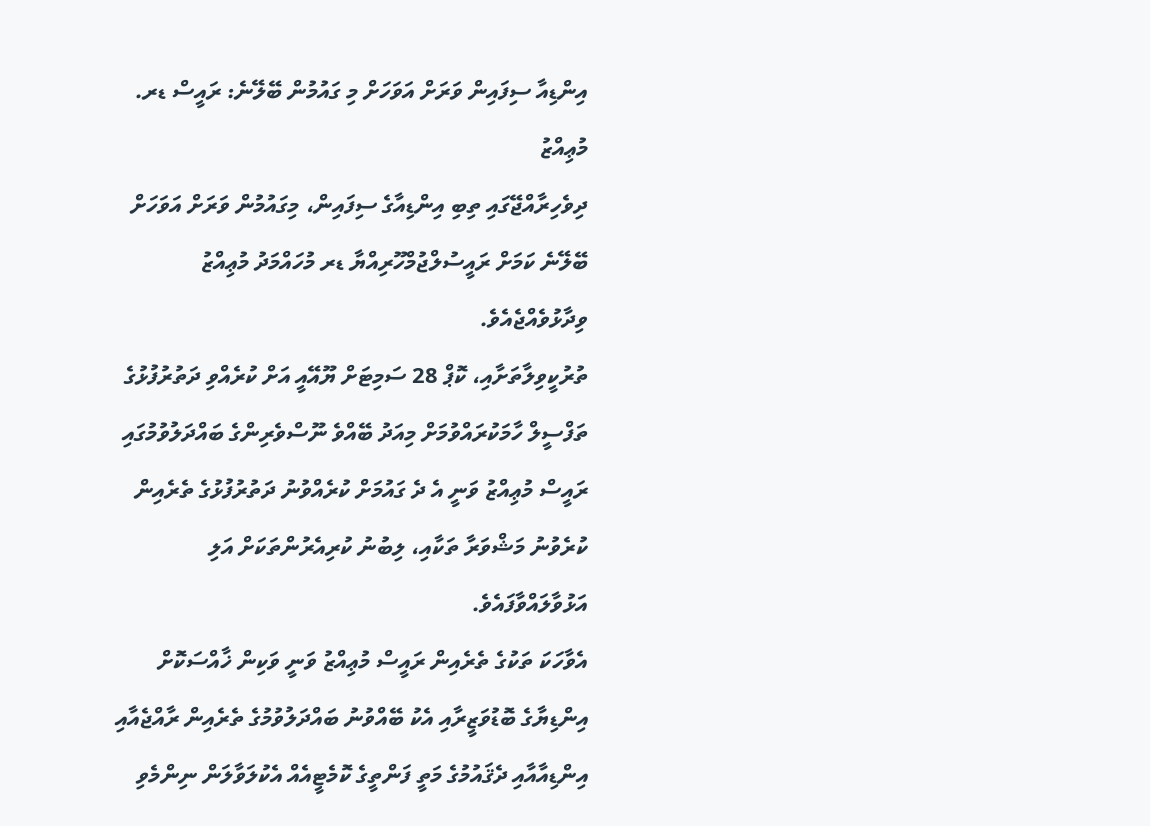އިންޑިއާ ސިފައިން ވަރަށް އަވަހަށް މި ގައުމުން ބޭލޭނެ: ރައީސް ޑރ. މުޢިއްޒު
ދިވެހިރާއްޖޭގައި ތިބި އިންޑިއާގެ ސިފައިން، މިގައުމުން ވަރަށް އަވަހަށް ބޭލޭނެ ކަމަށް ރައީސުލްޖުމްހޫރިއްޔާ ޑރ މުހައްމަދު މުޢިއްޒު ވިދާޅުވެއްޖެއެވެ.
ތުރުކީވިލާތަށާއި، ކޮޕް 28 ސަމިޓަށް ޔޫއޭއީ އަށް ކުރެއްވި ދަތުރުފުޅުގެ ތަފްސީލް ހާމަކުރައްވުމަށް މިއަދު ބޭއްވެ ނޫސްވެރިންގެ ބައްދަލުވުމުގައި ރައީސް މުޢިއްޒު ވަނީ އެ ދެ ގައުމަށް ކުރެއްވުނު ދަތުރުފުޅުގެ ތެރެއިން ކުރެވުނު މަޝްވަރާ ތަކާއި، ލިބުނު ކުރިއެރުންތަކަށް އަލި އަޅުވާލައްވާފައެވެ.
އެވާހަކަ ތަކުގެ ތެރެއިން ރައީސް މުޢިއްޒު ވަނީ ވަކިން ޚާއްސަކޮށް އިންޑިޔާގެ ބޮޑުވަޒީރާއި އެކު ބޭއްވުނު ބައްދަލުވުމުގެ ތެރެއިން ރާއްޖެއާއި އިންޑިއާއާއި ދެޤައުމުގެ މަތީ ފަންތީގެ ކޮމެޓީއެއް އެކުލަވާލަން ނިންމެވި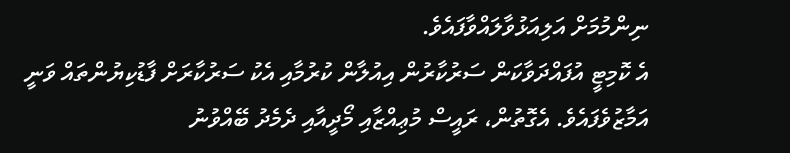ނިންމުމަށް އަލިއަޅުވާލައްވާފައެވެ.
އެ ކޮމިޓީ އުފައްދަވާކަން ސަރުކާރުން އިއުލާން ކުރުމާއި އެކު ސަރުކާރަށް ފާޑުކިޔުންތައް ވަނީ އަމާޒުވެފައެވެ. އެގޮތުން، ރައީސް މުޢިއްޒާއި މޯދީއާއި ދެމެދު ބޭއްވުނު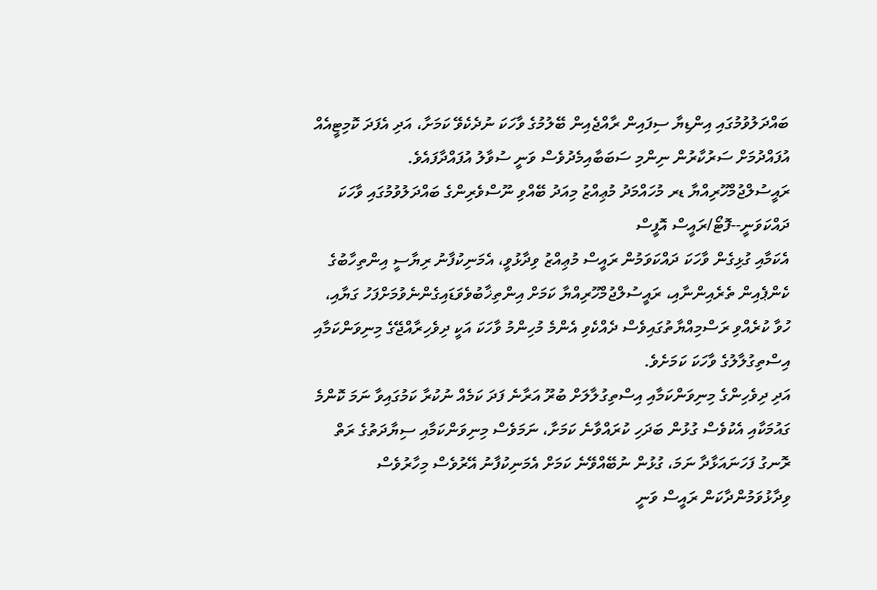ބައްދަލުވުމުގައި އިންޑިޔާ ސިފައިން ރާއްޖެއިން ބޭލުމުގެ ވާހަކަ ނުދެކެވޭ ކަމަށާ، އަދި އެފަދަ ކޮމިޓީއެއް އުފައްދުމަށް ސަރުކާރުން ނިންމި ސަބަބާއިމެދުވެސް ވަނީ ސުވާލު އުފައްދާފައެވެ.
ރައީސުލްޖުމްހޫރިއްޔާ ޑރ މުހައްމަދު މުޢިއްޒު މިއަދު ބޭއްވި ނޫސްވެރިންގެ ބައްދަލުވުމުގައި ވާހަކަ ދައްކަވަނީ--ފޮޓޯ/ރައީސް އޮފީސް
އެކަމާއި ގުޅިގެން ވާހަކަ ދައްކަވަމުން ރައީސް މުޢިއްޒު ވިދާޅުވީ، އެމަނިކުފާނު ރިޔާސީ އިންތިހާބުގެ ކެންޕެއިން ތެރެއިންނާއި، ރައީސުލްޖުމްހޫރިއްޔާ ކަމަށް އިންތިޚާބުވެވަޑައިގެންނެވުމަށްފަހު ގަޔާއި، ހުވާ ކުރެއްވި ރަސްމިއްޔާތުގައިވެސް ދެއްކެވި އެންމެ މުހިންމު ވާހަކަ އަކީ ދިވެހިރާއްޖޭގެ މިނިވަންކަމާއި އިސްތިގުލާލުގެ ވާހަކަ ކަމަށެވެ.
އަދި ދިވެހިންގެ މިނިވަންކަމާއި އިސްތިގުލާލަށް ބުރޫ އަރާނެ ފަދަ ކަމެއް ނުކުރާ ކަމުގައިވާ ނަމަ ކޮންމެ ގައުމަކާއި އެކުވެސް ގުޅުން ބަދަހި ކުރައްވާނެ ކަމަށާ، ނަމަވެސް މިނިވަންކަމާއި ސިޔާދަތުގެ ރަތް ރޮނގު ފަހަނައަޅާދާ ނަމަ، ގުޅުން ނުބޭއްވޭނެ ކަމަށް އެމަނިކުފާނު އޭރުވެސް މިހާރުވެސް ވިދާޅުވަމުންދާކަން ރައީސް ވަނީ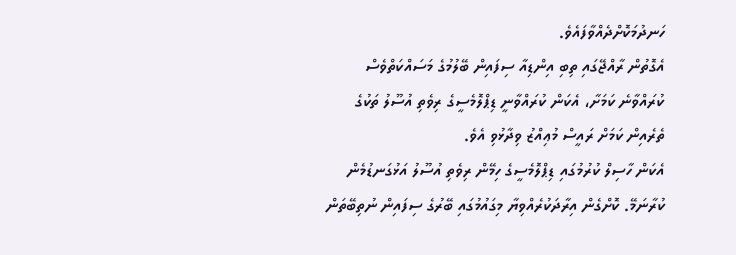ހަނދުމަކޮށްދެއްވާފައެވެ.
އެގޮތުން ރާއްޖޭގައި ތިބި އިންޑިއާ ސިފައިން ބޭލުމުގެ މަސައްކަތްވެސް ކުރައްވާނެ ކަމަށާ، އެކަން ކުރައްވާނީ ޑިޕްލޮމެސީގެ ރިވެތި އުސޫލު ތަކުގެ ތެރެއިން ކަމަށް ރައީސް މުޢިއްޒު ވިދާޅުވި އެވެ.
އެކަން ހާސިލް ކުރުމުގައި ޑިޕްލޮމެސީގެ ހިމޭން ރިވެތި އުސޫލު އަޅުގަނޑުމެން ކުރާނަމޭ. ކޮށްގެން އިރާދަކުރެއްވިޔާ މިގައުމުގައި ބޭރުގެ ސިފައިން ނުތިބޭތަން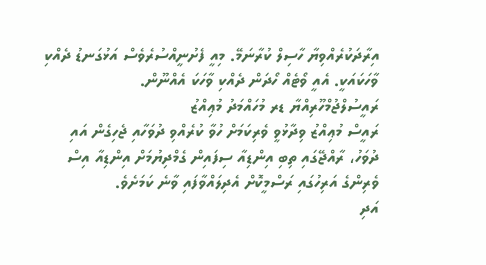އިރާދަކުރެއްވިޔާ ހާސިލް ކުރާނަމޭ. މިއީ ފެށުނީއްސުރެވެސް އަޅުގަނޑު ދެއްކި ވާހަކައަކީ. އެއީ ވޯޓެއް ހޯދަން ދެއްކި ވާހަކަ އެއްނޫން.
ރައީސުލްޖުމްހޫރިއްޔާ ޑރ މުހައްމަދު މުޢިއްޒު
ރައީސް މުޢިއްޒު ވިދާޅުވީ ވެރިކަމަށް ހުވާ ކުރެއްވި ދުވަހާއި ޖެހިގެން އައި ދުވަހު، ރާއްޖޭގައި ތިބި އިންޑިއާ ސިފައިން ގެމްދިޔުމަށް އިންޑިއާ އިސް ވެރިންގެ އަރިހުގައި ރަސްމީކޮށް އެދިލައްވާފައި ވާނެ ކަމަށެވެ.
އަދި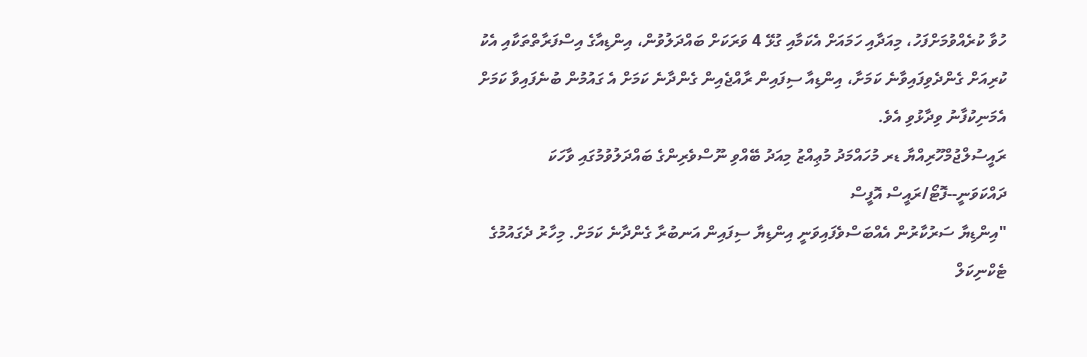ހުވާ ކުރެއްވުމަށްފަހު، މިއަދާއި ހަމައަށް އެކަމާއި ގުޅޭ 4 ވަރަކަށް ބައްދަލުވުން، އިންޑިއާގެ އިސްފަރާތްތަކާއި އެކު ކުރިއަށް ގެންދެވިފައިވާނެ ކަމަށާ، އިންޑިއާ ސިފައިން ރާއްޖެއިން ގެންދާނެ ކަމަށް އެ ގައުމުން ބުނެފައިވާ ކަމަށް އެމަނިކުފާނު ވިދާޅުވި އެވެ.
ރައީސުލްޖުމްހޫރިއްޔާ ޑރ މުހައްމަދު މުޢިއްޒު މިއަދު ބޭއްވި ނޫސްވެރިންގެ ބައްދަލުވުމުގައި ވާހަކަ ދައްކަވަނީ--ފޮޓޯ/ރައީސް އޮފީސް
"އިންޑިޔާ ސަރުކާރުން އެއްބަސްވެފައިވަނީ އިންޑިޔާ ސިފައިން އަނބުރާ ގެންދާނެ ކަމަށް. މިހާރު ދެގައުމުގެ ޓެކްނިކަލް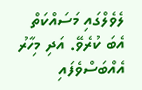ލެވެލްގައި މަސައްކަތް އެބަ ކުރެވޭ. އަދި މިހާރު އެއްބަސްވެފައި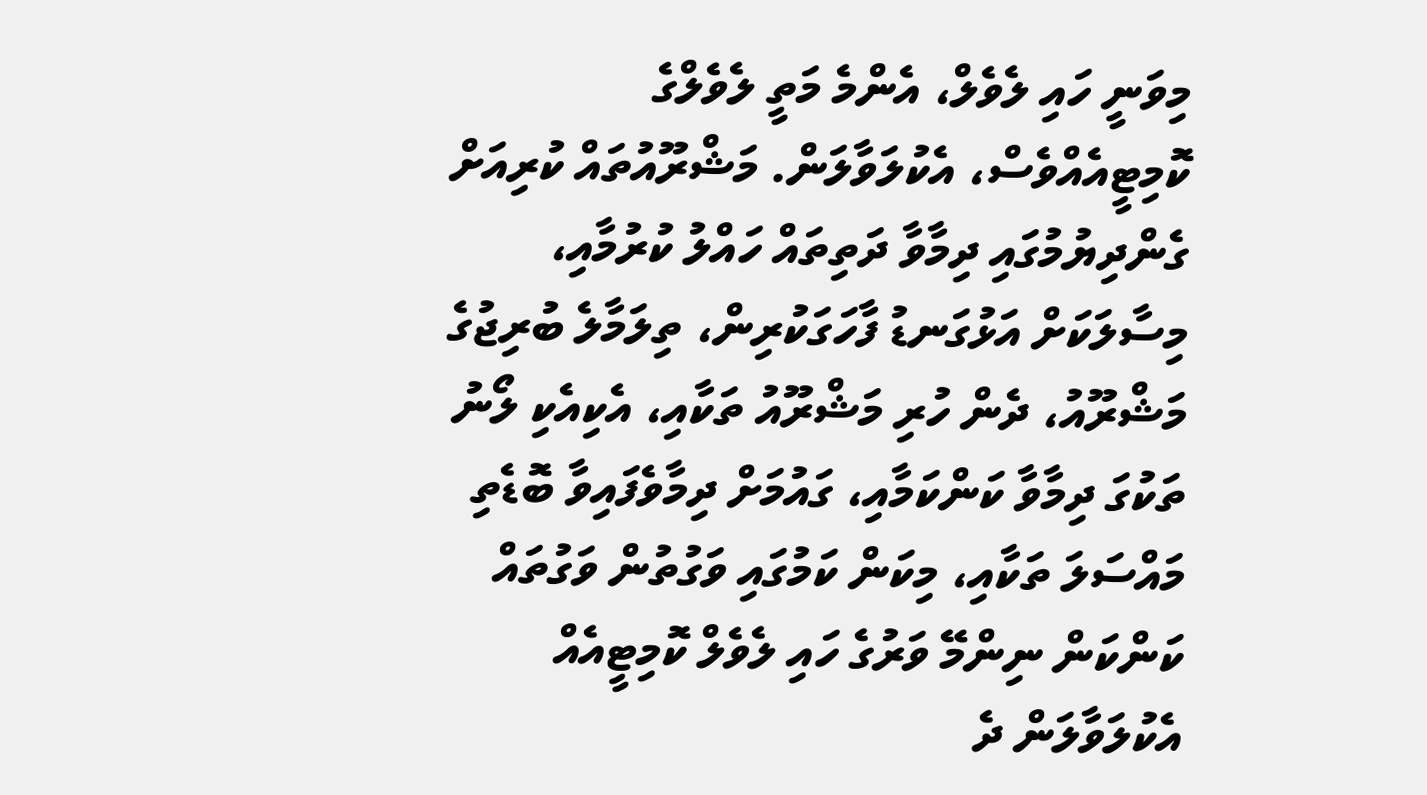މިވަނީ ހައި ލެވެލް، އެންމެ މަތީ ލެވެލްގެ ކޮމިޓީއެއްވެސް، އެކުލަވާލަން. މަޝްރޫއުތައް ކުރިއަށް ގެންދިޔުމުގައި ދިމާވާ ދަތިތައް ހައްލު ކުރުމާއި، މިސާލަކަށް އަޅުގަނޑު ފާހަގަކުރިން، ތިލަމާލެ ބުރިޖުގެ މަޝްރޫއު، ދެން ހުރި މަޝްރޫއު ތަކާއި، އެކިއެކި ލޯނު ތަކުގަ ދިމާވާ ކަންކަމާއި، ގައުމަށް ދިމާވެފައިވާ ބޮޑެތި މައްސަލަ ތަކާއި، މިކަން ކަމުގައި ވަގުތުން ވަގުތައް ކަންކަން ނިންމޭ ވަރުގެ ހައި ލެވެލް ކޮމިޓީއެއް އެކުލަވާލަން ދެ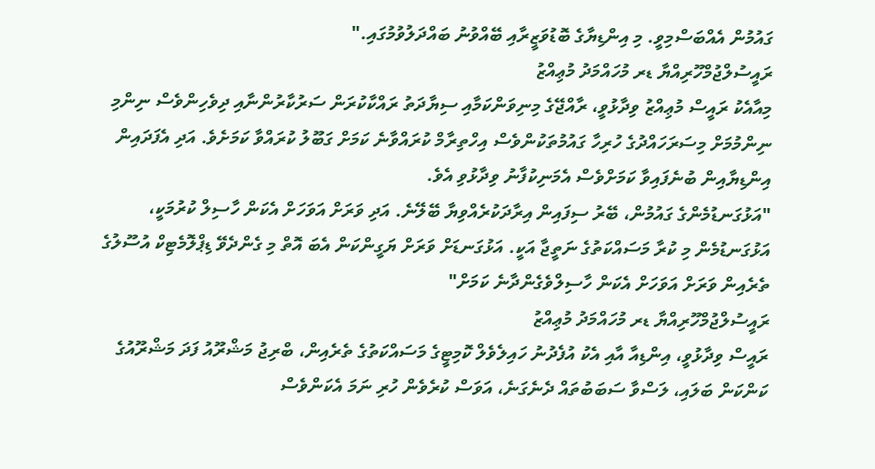ގައުމުން އެއްބަސްމިވީ. މި އިންޑިޔާގެ ބޮޑުވަޒީރާއި ބޭއްވުނު ބައްދަލުވުމުގައި."
ރައީސުލްޖުމްހޫރިއްޔާ ޑރ މުހައްމަދު މުޢިއްޒު
މިއާއެކު ރައީސް މުޢިއްޒު ވިދާޅުވީ، ރާއްޖޭގެ މިނިވަންކަމާއި ސިޔާދަތު ރައްކާކުރަން ސަރުކާރުންނާއި ދިވެހިންވެސް ނިންމި ނިންމުމަށް މިސަރަހައްދުގެ ހުރިހާ ގައުމުތަކުންވެސް އިހްތިރާމް ކުރައްވާނެ ކަމަށް ގަބޫލު ކުރައްވާ ކަމަށެވެ. އަދި އެފަދައިން އިންޑިޔާއިން ބުނެފައިވާ ކަމަށްވެސް އެމަނިކުފާނު ވިދާޅުވި އެވެ.
"އަޅުގަނޑުމެންގެ ގައުމުން، ބޭރު ސިފައިން އިރާދަކުރެއްވިޔާ ބޭލޭނެ. އަދި ވަރަށް އަވަހަށް އެކަން ހާސިލް ކުރުމަކީ، އަޅުގަނޑުމެން މި ކުރާ މަސައްކަތުގެ ނަތީޖާ އަކީ. އަޅުގަނޑަށް ވަރަށް ޔަގީންކަން އެބަ އޮތް މި ގެންދެވޭ ޑިޕްލޮމެޓިކް އުސޫލުގެ ތެރެއިން ވަރަށް އަވަހަށް އެކަން ހާސިލްވެގެންދާނެ ކަމަށް"
ރައީސުލްޖުމްހޫރިއްޔާ ޑރ މުހައްމަދު މުޢިއްޒު
ރައީސް ވިދާޅުވީ، އިންޑިއާ އާއި އެކު އުފެދުނު ހައިލެވެލް ކޮމިޓީގެ މަސައްކަތުގެ ތެރެއިން، ބްރިޖު މަޝްރޫއު ފަދަ މަޝްރޫއުގެ ކަންކަން ބަލައި، ލަސްވާ ސަބަބުތައް ދެނެގަނެ، އަވަސް ކުރެވެން ހުރި ނަމަ އެކަންވެސް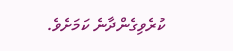ކުރެވިގެންދާނެ ކަމަށެވެ.